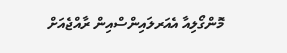މޮންގޯލިއާ އެއަރލައިންސްއިން ރާއްޖެއަށް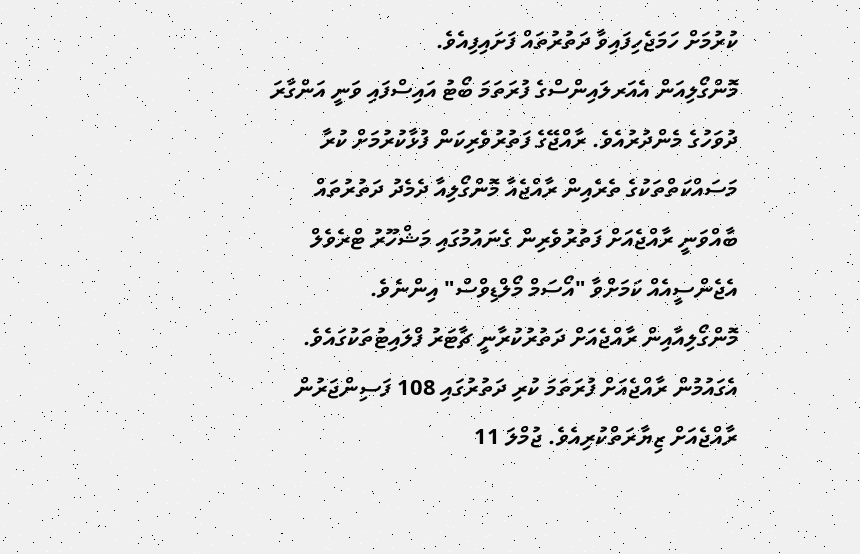ކުރުމަށް ހަމަޖެހިފައިވާ ދަތުރުތައް ފަށައިފިއެވެ.
މޮންގޯލިއަން އެއަރލައިންސްގެ ފުރަތަމަ ބޯޓު އައިސްފައި ވަނީ އަންގާރަ ދުވަހުގެ މެންދުރުއެވެ. ރާއްޖޭގެ ފަތުރުވެރިކަން ފުޅާކުރުމަށް ކުރާ މަސައްކަތްތަކުގެ ތެރެއިން ރާއްޖެއާ މޮންގޯލިއާ ދެމެދު ދަތުރުތައް ބާއްވަނީ ރާއްޖެއަށް ފަތުރުވެރިން ގެނައުމުގައި މަޝްހޫރު ޓްރެވެލް އެޖެންސީއެއް ކަމަށްވާ "އޯސަމް މޯލްޑިވްސް" އިންނެވެ.
މޮންގޯލިއާއިން ރާއްޖެއަށް ދަތުރުކުރާނީ ޗާޓަރު ފްލައިޓުތަކުގައެވެ. އެގައުމުން ރާއްޖެއަށް ފުރަތަމަ ކުރި ދަތުރުގައި 108 ފަސިންޖަރުން ރާއްޖެއަށް ޒިޔާރަތްކުރިއެވެ. ޖުމްލަ 11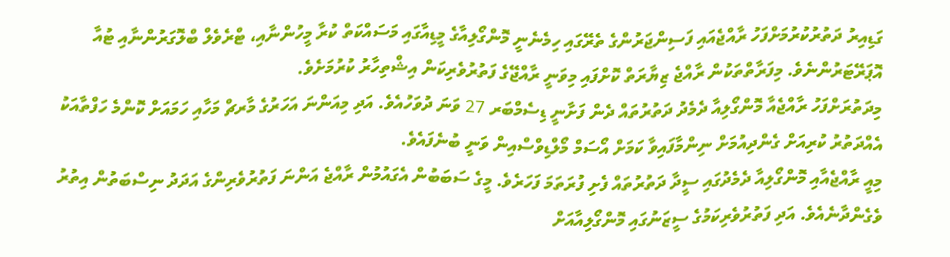ގަޑިއިރު ދަތުރުކުރުމަށްފަހު ރާއްޖެއައި ފަސިންޖަރުންގެ ތެރޭގައި ހިމެނެނީ މޮންގޯލިއާގެ މީޑިއާގައި މަސައްކަތް ކުރާ މީހުންނާއި، ޓްރެވެލް ބްލޮގަރުންނާއި ޓުއާ އޮޕަރޭޓަރުންނެވެ. މިފަރާތްތަކުން ރާއްޖެ ޒިޔާރަތް ކޮށްފައި މިވަނީ ރާއްޖޭގެ ފަތުރުވެރިކަން އިޝްތިހާރު ކުރުމަށެވެ.
މިދަތުރަށްފަހު ރާއްޖެއާ މޮންގޯލިއާ ދެމެދު ދަތުރުތައް ދެން ފަށާނީ ޑިސެމްބަރ 27 ވަނަ ދުވަހުއެވެ. އަދި މިއަންނަ އަހަރުގެ މާރޗް މަހާއި ހަމައަށް ކޮންމެ ހަފްތާއަކު އެއްދަތުރު ކުރިއަށް ގެންދިއުމަށް ނިންމާފައިވާ ކަމަށް އޯސަމް މޯލްޑިވްސްއިން ވަނީ ބުނެފައެވެ.
މިއީ ރާއްޖެއާއި މޮންގޯލިއާ ދެމެދުގައި ސީދާ ދަތުރުތައް ފެށި ފުރަތަމަ ފަހަރެވެ. މީގެ ސަބަބުން އެގައުމުން ރާއްޖެ އަންނަ ފަތުރުވެރިންގެ އަދަދު ނިސްބަތުން އިތުރު ވެގެންދާނެއެވެ. އަދި ފަތުރުވެރިކަމުގެ ސީޒަނުގައި މޮންގޯލިއާއަށް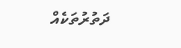ދަތުރުތަކެއް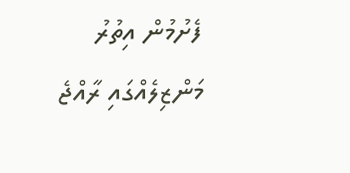ފެށުމުން އިތުރު މަންޒިލެއްގައި ރާއްޖެ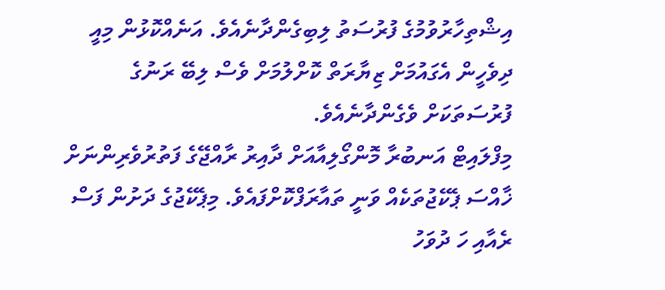އިޝްތިހާރުވުމުގެ ފުރުސަތު ލިބިގެންދާނެއެވެ. އަނެއްކޮޅުން މިއީ ދިވެހީން އެގައުމަށް ޒިޔާރަތް ކޮށްލުމަށް ވެސް ލިބޭ ރަނުގެ ފުރުސަތަކަށް ވެގެންދާނެއެވެ.
މިފްލައިޓް އަނބުރާ މޮންގޯލިއާއަށް ދާއިރު ރާއްޖޭގެ ފަތުރުވެރިންނަށް ޚާއްސަ ޕެކޭޖުތަކެއް ވަނީ ތައާރަފްކޮށްފައެވެ. މިޕެކޭޖުގެ ދަށުން ފަސް ރެއާއި ހަ ދުވަހު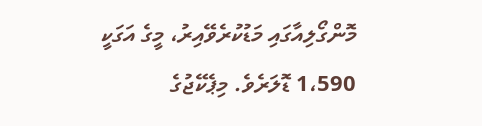މޮންގޯލިއާގައި މަޑުކުރެވޭއިރު، މީގެ އަގަކީ 1،590 ޑޮލަރެވެ. މިޕެކޭޖުގެ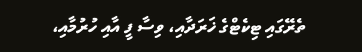ތެރޭގައި ޓިކެޓްގެ ޚަރަދާއި، ވިސާ ފީ އާއި ހުރުމާއި،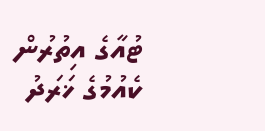ޓުއާގެ އިތުރުން ކެއުމުގެ ޚަރަދު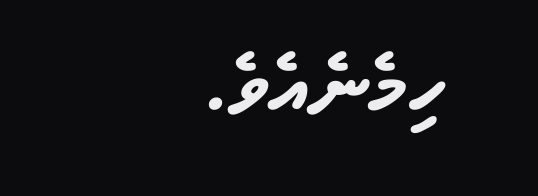ހިމެނެއެވެ.